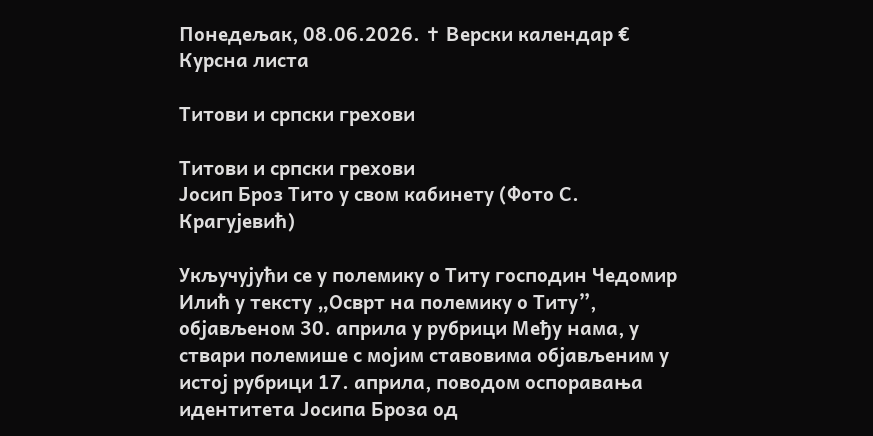Понедељак, 08.06.2026. ✝ Верски календар € Курсна листа

Титови и српски грехови

Титови и српски грехови
Јосип Броз Тито у свом кабинету (Фото С. Крагујевић)

Укључујући се у полемику о Титу господин Чедомир Илић у тексту „Осврт на полемику о Титу”, објављеном 30. априла у рубрици Међу нама, у ствари полемише с мојим ставовима објављеним у истој рубрици 17. априла, поводом оспоравања идентитета Јосипа Броза од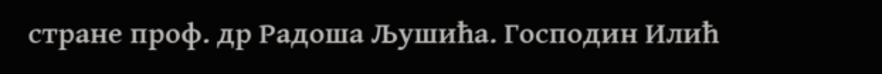стране проф. др Радоша Љушића. Господин Илић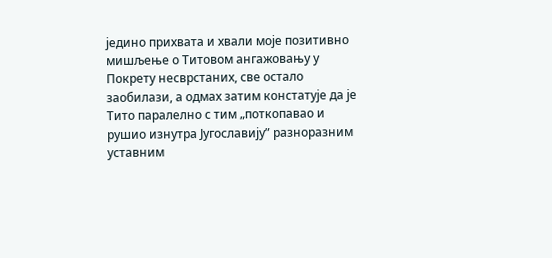једино прихвата и хвали моје позитивно мишљење о Титовом ангажовању у Покрету несврстаних, све остало заобилази, а одмах затим констатује да је Тито паралелно с тим „поткопавао и рушио изнутра Југославију” разноразним уставним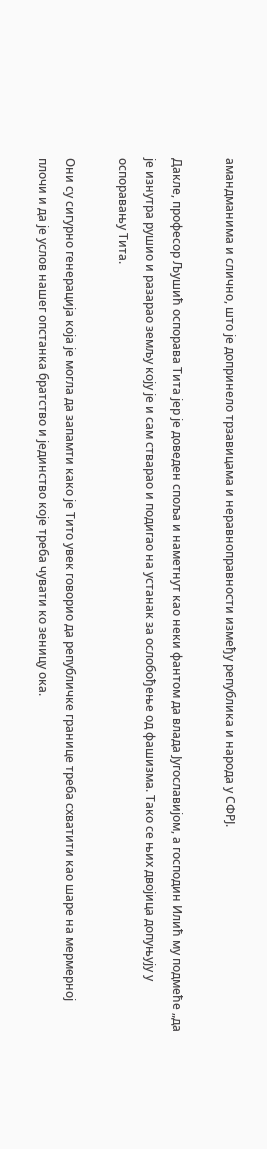амандманима и слично, што је допринело трзавицама и неравноправности између република и народа у СФРЈ.

Дакле, професор Љушић оспорава Тита јер је доведен споља и наметнут као неки фантом да влада Југославијом, а господин Илић му подмеће „да је изнутра рушио и разарао земљу коју је и сам стварао и подигао на устанак за ослобођење од фашизма. Тако се њих двојица допуњују у оспоравању Тита.

Они су сигурно генерација која је могла да запамти како је Тито увек говорио да републичке границе треба схватити као шаре на мермерној плочи и да је услов нашег опстанка братство и јединство које треба чувати ко зеницу ока.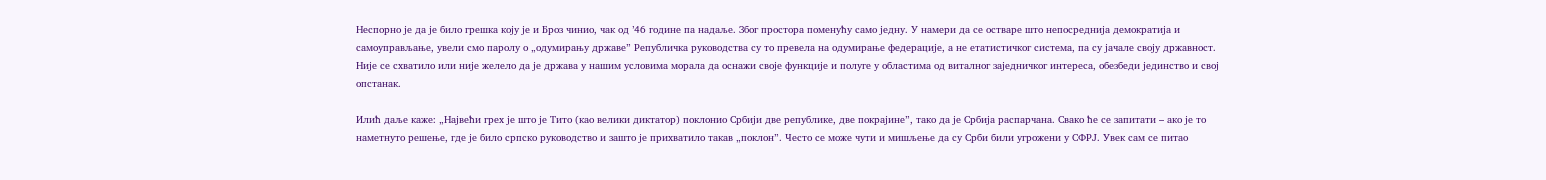Неспорно је да је било грешка коју је и Броз чинио, чак од ’46 године па надаље. Због простора поменућу само једну. У намери да се остваре што непосреднија демократија и самоуправљање, увели смо паролу о „одумирању државе” Републичка руководства су то превела на одумирање федерације, а не етатистичког система, па су јачале своју државност. Није се схватило или није желело да је држава у нашим условима морала да оснажи своје функције и полуге у областима од виталног заједничког интереса, обезбеди јединство и свој опстанак.

Илић даље каже: „Највећи грех је што је Тито (као велики диктатор) поклонио Србији две републике, две покрајине”, тако да је Србија распарчана. Свако ће се запитати – ако је то наметнуто решење, где је било српско руководство и зашто је прихватило такав „поклон”. Често се може чути и мишљење да су Срби били угрожени у СФРЈ. Увек сам се питао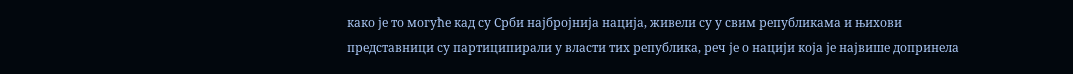како је то могуће кад су Срби најбројнија нација, живели су у свим републикама и њихови представници су партиципирали у власти тих република, реч је о нацији која је највише допринела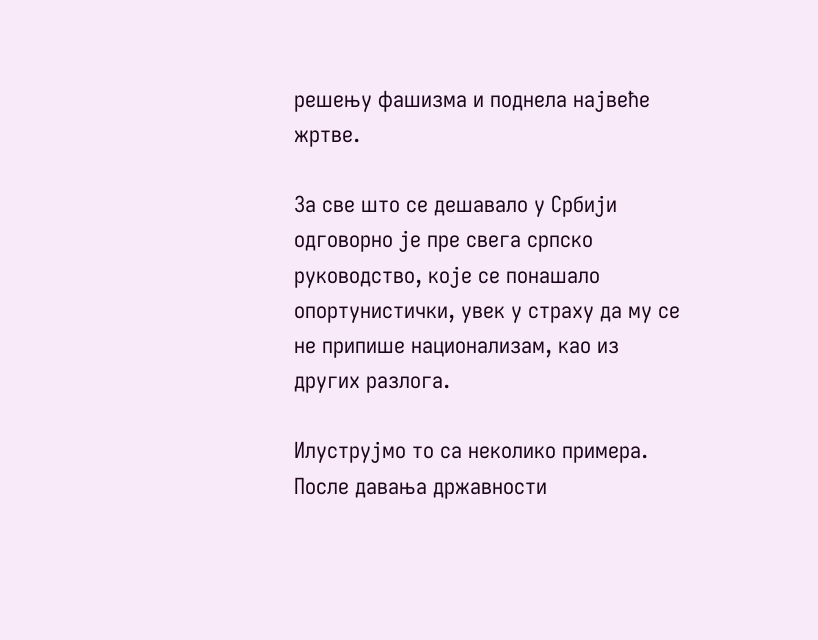решењу фашизма и поднела највеће жртве.

За све што се дешавало у Србији одговорно је пре свега српско руководство, које се понашало опортунистички, увек у страху да му се не припише национализам, као из других разлога.

Илуструјмо то са неколико примера. После давања државности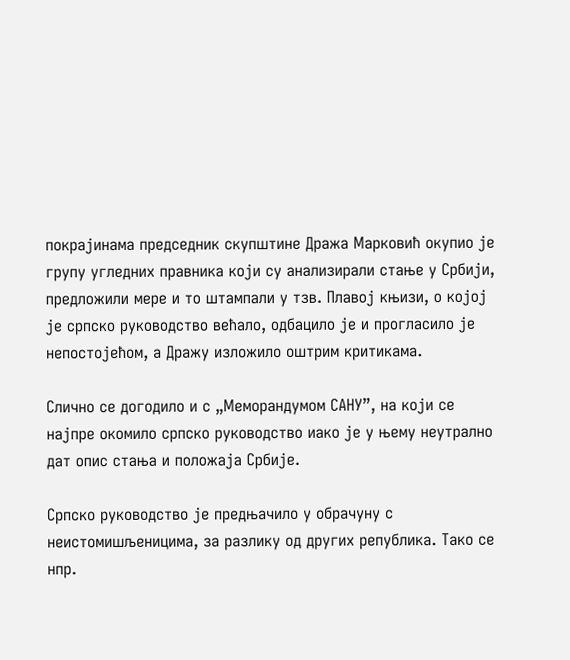покрајинама председник скупштине Дража Марковић окупио је групу угледних правника који су анализирали стање у Србији, предложили мере и то штампали у тзв. Плавој књизи, о којој је српско руководство већало, одбацило је и прогласило је непостојећом, а Дражу изложило оштрим критикама.

Слично се догодило и с „Меморандумом САНУ”, на који се најпре окомило српско руководство иако је у њему неутрално дат опис стања и положаја Србије.

Српско руководство је предњачило у обрачуну с неистомишљеницима, за разлику од других република. Тако се нпр.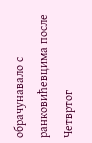обрачунавало с ранковићевцима после Четвртог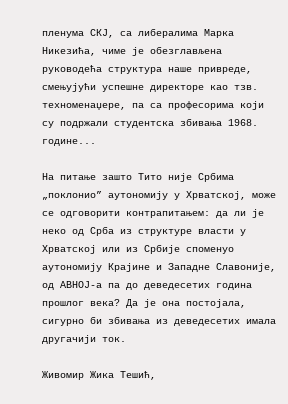пленума СКЈ, са либералима Марка Никезића, чиме је обезглављена руководећа структура наше привреде, смењујући успешне директоре као тзв. техноменаџере, па са професорима који су подржали студентска збивања 1968. године...

На питање зашто Тито није Србима „поклонио” аутономију у Хрватској, може се одговорити контрапитањем: да ли је неко од Срба из структуре власти у Хрватској или из Србије споменуо аутономију Крајине и Западне Славоније, од АВНОЈ-а па до деведесетих година прошлог века? Да је она постојала, сигурно би збивања из деведесетих имала другачији ток.

Живомир Жика Тешић,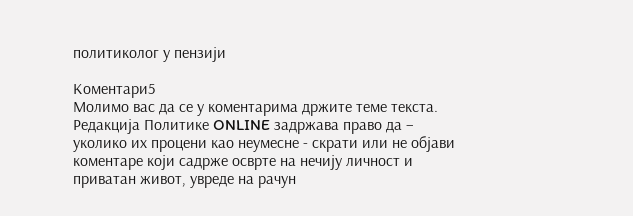политиколог у пензији

Коментари5
Молимо вас да се у коментарима држите теме текста. Редакција Политике ONLINE задржава право да – уколико их процени као неумесне - скрати или не објави коментаре који садрже осврте на нечију личност и приватан живот, увреде на рачун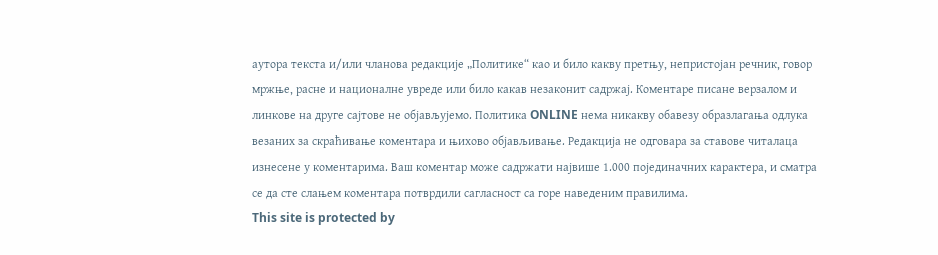аутора текста и/или чланова редакције „Политике“ као и било какву претњу, непристојан речник, говор мржње, расне и националне увреде или било какав незаконит садржај. Коментаре писане верзалом и линкове на друге сајтове не објављујемо. Политика ONLINE нема никакву обавезу образлагања одлука везаних за скраћивање коментара и њихово објављивање. Редакција не одговара за ставове читалаца изнесене у коментарима. Ваш коментар може садржати највише 1.000 појединачних карактера, и сматра се да сте слањем коментара потврдили сагласност са горе наведеним правилима.
This site is protected by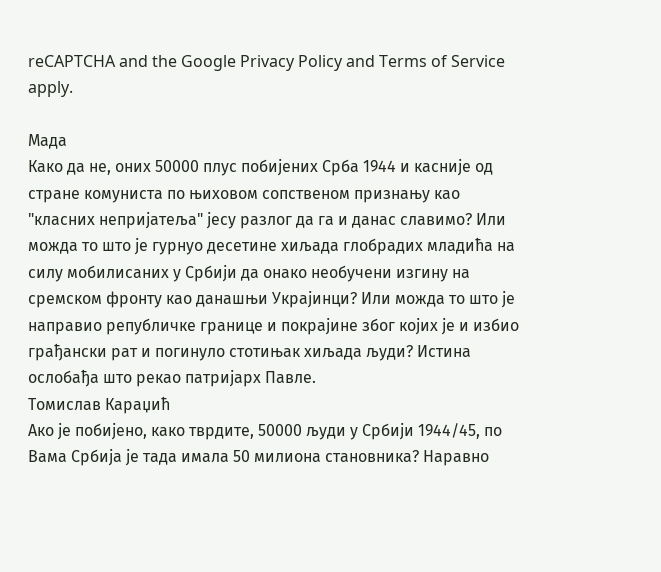reCAPTCHA and the Google Privacy Policy and Terms of Service apply.

Мада
Како да не, оних 50000 плус побијених Срба 1944 и касније од стране комуниста по њиховом сопственом признању као "класних непријатеља" јесу разлог да га и данас славимо? Или можда то што је гурнуо десетине хиљада глобрадих младића на силу мобилисаних у Србији да онако необучени изгину на сремском фронту као данашњи Украјинци? Или можда то што је направио републичке границе и покрајине због којих је и избио грађански рат и погинуло стотињак хиљада људи? Истина ослобађа што рекао патријарх Павле.
Томислав Караџић
Ако је побијено, како тврдите, 50000 људи у Србији 1944/45, по Вама Србија је тада имала 50 милиона становника? Наравно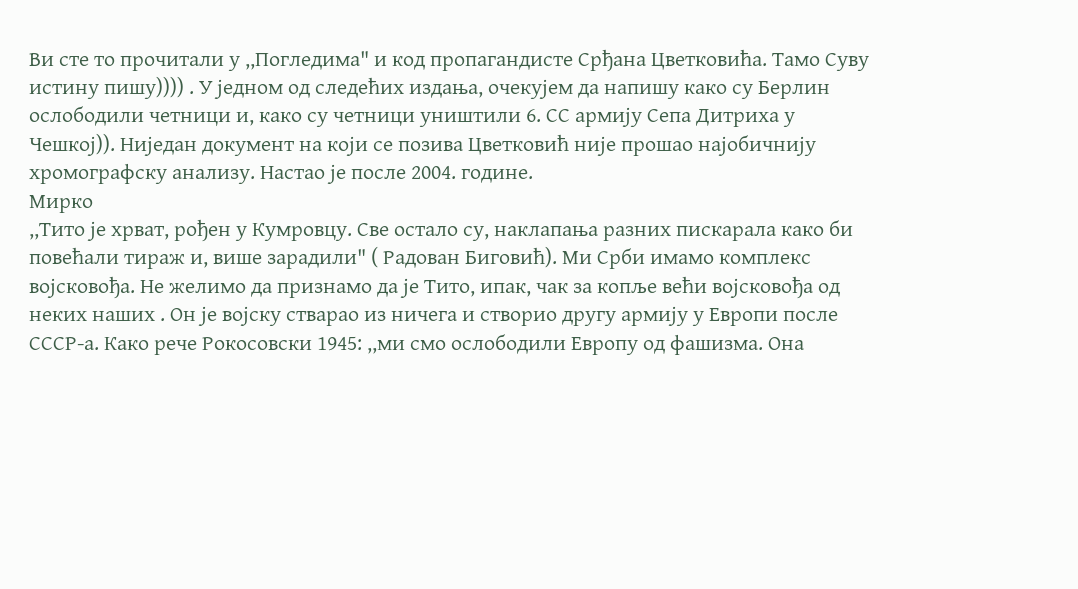Ви сте то прочитали у ,,Погледима" и код пропагандисте Срђана Цветковића. Тамо Суву истину пишу)))) . У једном од следећих издања, очекујем да напишу како су Берлин ослободили четници и, како су четници уништили 6. СС армију Сепа Дитриха у Чешкој)). Ниједан документ на који се позива Цветковић није прошао најобичнију хромографску анализу. Настао је после 2004. године.
Мирко
,,Тито је хрват, рођен у Кумровцу. Све остало су, наклапања разних пискарала како би повећали тираж и, више зарадили" ( Радован Биговић). Ми Срби имамо комплекс војсковођа. Не желимо да признамо да је Тито, ипак, чак за копље већи војсковођа од неких наших . Он је војску стварао из ничега и створио другу армију у Европи после СССР-а. Како рече Рокосовски 1945: ,,ми смо ослободили Европу од фашизма. Она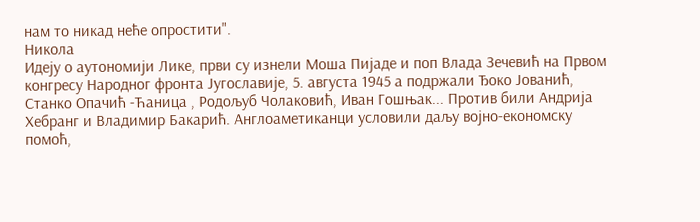нам то никад неће опростити".
Никола
Идеју о аутономији Лике, први су изнели Моша Пијаде и поп Влада Зечевић на Првом конгресу Народног фронта Југославије, 5. августа 1945 а подржали Ђоко Јованић, Станко Опачић -Ћаница , Родољуб Чолаковић, Иван Гошњак... Против били Андрија Хебранг и Владимир Бакарић. Англоаметиканци условили даљу војно-економску помоћ,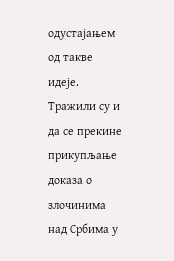одустајањем од такве идеје. Тражили су и да се прекине прикупљање доказа о злочинима над Србима у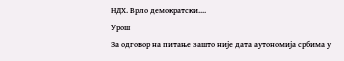НДХ. Врло демократски....
Урош
За одговор на питање зашто није дата аутономија србима у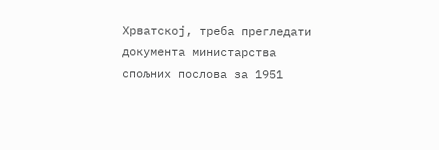Хрватској, треба прегледати документа министарства спољних послова за 1951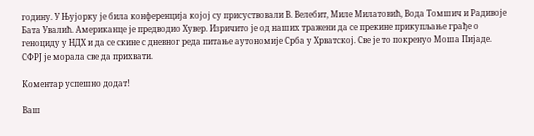годину. У Њујорку је била конференција којој су присуствовали В. Велебит, Миле Милатовић, Вода Томшич и Радивоје Бата Увалић. Американце је предводио Хувер. Изричито је од наших тражени да се прекине прикупљање грађе о геноциду у НДХ и да се скине с дневног реда питање аутономије Срба у Хрватској. Све је то покренуо Моша Пијаде. СФРЈ је морала све да прихвати.

Комeнтар успeшно додат!

Ваш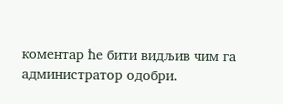комeнтар ћe бити видљив чим га администратор одобри.